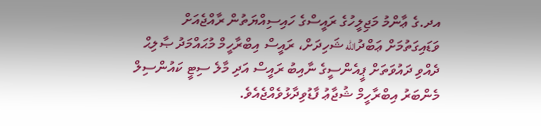އދ.ގެ ޢާންމު މަޖިލީހުގެ ރައީސްގެ ހައިސިއްޔަތުން ރާއްޖެއަށް ވަޑައިގަތުމަށް ޢަބްދުالله ޝަހިދަށް، ރައީސް އިބްރާހީމް މުޙައްމަދު ޞާލިޙް ދެއްވި ދައުވަތަށް ޕީއެންސީގެ ނާއިބު ރައީސް އަދި މާލެ ސިޓީ ކައުންސިލް މެންބަރު އިބްރާހީމް ޝުޖާޢު ފާޑުވިދާޅުވެއްޖެއެވެ.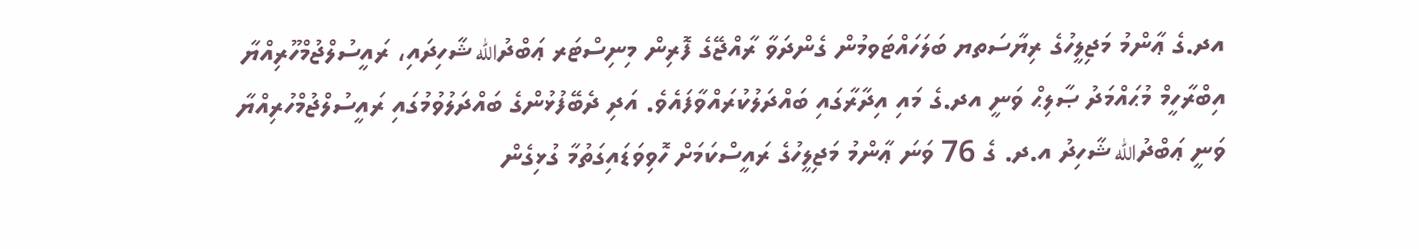އދ.ގެ ޢާންމު މަޖިލީހުގެ ރިޔާސަތޔ ބަލަހައްޓަވމުން ގެންދަވާ ރާއްޖޭގެ ފޮރިން މިނިސްޓަރ ޢަބްދުالله ޝާހިދައި، ރައީސުލްޖުމްހޫރިއްޔާ އިބްރާހީމް މުޙައްމަދު ޞާލިޙް ވަނީ އދ.ގެ މައި އިދާރާގައި ބައްދަލުކުރައްވާފައެވެ. އަދި ދެބޭފުޅުންގެ ބައްދަލުވުމުގައި ރައީސުލްޖުމްހުރިއްޔާ ވަނީ ޢަބްދުالله ޝާހިދު އ.ދ. ގެ 76 ވަނަ ޢާންމު މަޖިލީހުގެ ރައީސްކަމަށް ހޮވިވަޑައިގަތުމާ ގުޅިގެން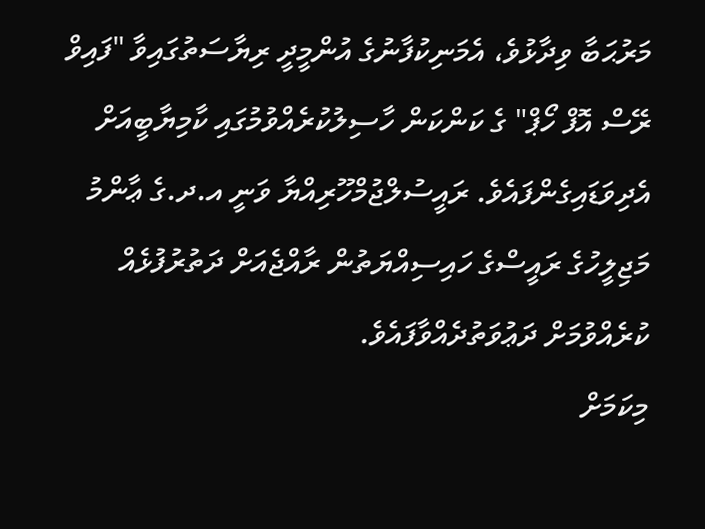މަރުޙަބާ ވިދާޅުވެ، އެމަނިކުފާނުގެ އުންމީދީ ރިޔާސަތުގައިވާ "ފައިވް ރޭސް އޮފް ހޯޕް" ގެ ކަންކަން ހާސިލުކުރެއްވުމުގައި ކާމިޔާބީއަށް އެދިވަޑައިގެންފައެވެ. ރައީސުލްޖުމްހޫރިއްޔާ ވަނީ އ.ދ.ގެ ޢާންމު މަޖިލީހުގެ ރައީސްގެ ހައިސިއްޔަތުން ރާއްޖެއަށް ދަތުރުފުޅެއް ކުރެއްވުމަށް ދަޢުވަތުދެއްވާފައެވެ.
މިކަމަށް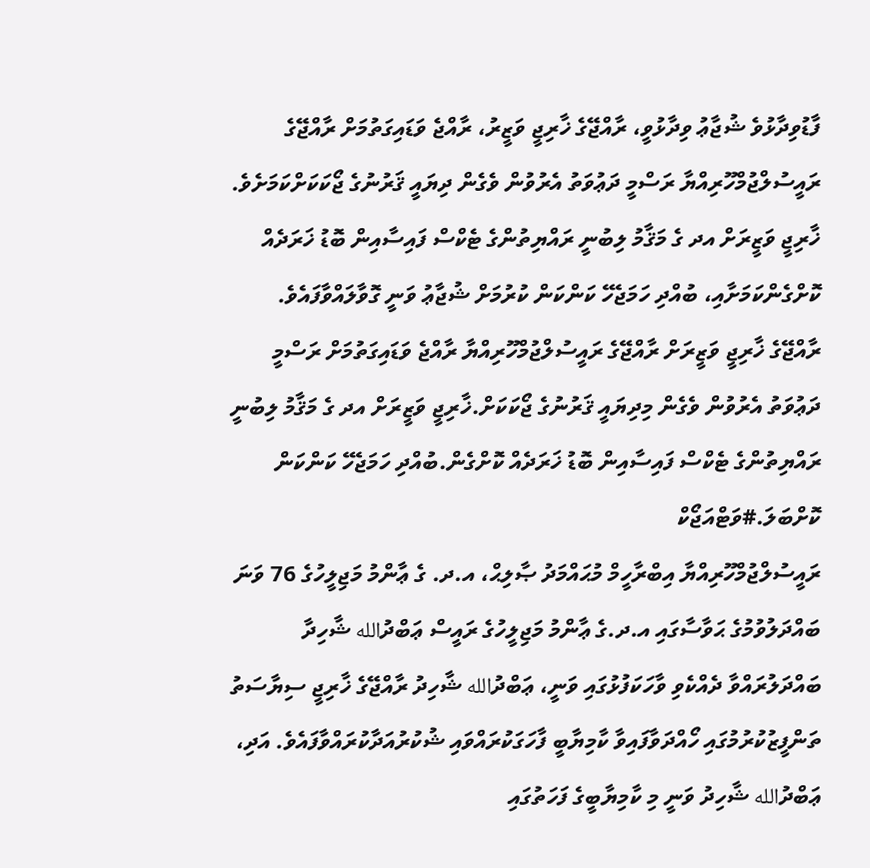ފާޑުވިދާޅުވެ ޝުޖާޢު ވިދާޅުވީ، ރާއްޖޭގެ ޚާރިޖީ ވަޒީރު، ރާއްޖެ ވަޑައިގަތުމަށް ރާއްޖޭގެ ރައީސުލްޖުމްހޫރިއްޔާ ރަސްމީ ދަޢުވަތު އެރުވުން ވެގެން ދިޔައީ ޤަރުނުގެ ޖޯކަކަށްކަމަށެވެ. ޚާރިޖީ ވަޒީރަށް އދ ގެ މަޤާމު ލިބުނީ ރައްޔިތުންގެ ޓެކްސް ފައިސާއިން ބޮޑު ޚަރަދެއް ކޮށްގެންކަމަށާއި، ބުއްދި ހަމަޖެހޭ ކަންކަން ކުރުމަށް ޝުޖާޢު ވަނީ ގޮވާލައްވާފައެވެ.
ރާއްޖޭގެ ޚާރިޖީ ވަޒީރަށް ރާއްޖޭގެ ރައީސުލްޖުމްހޫރިއްޔާ ރާއްޖެ ވަޑައިގަތުމަށް ރަސްމީ ދަޢުވަތު އެރުވުން ވެގެން މިދިޔައީ ޤަރުނުގެ ޖޯކަކަށް.ޚާރިޖީ ވަޒީރަށް އދ ގެ މަޤާމު ލިބުނީ ރައްޔިތުންގެ ޓެކްސް ފައިސާއިން ބޮޑު ޚަރަދެއް ކޮށްގެން.ބުއްދި ހަމަޖެހޭ ކަންކަން ކޮށްބަލަ.#ވަޓްއަޖޯކް
ރައީސުލްޖުމްހޫރިއްޔާ އިބްރާހީމް މުޙައްމަދު ޞާލިޙް، އ.ދ. ގެ ޢާންމު މަޖިލީހުގެ 76 ވަނަ ބައްދަލުވުމުގެ ޙަވާސާގައި އ.ދ.ގެ ޢާންމު މަޖިލީހުގެ ރައީސް ޢަބްދުالله ޝާހިދާ ބައްދަލުރައްވާ ދެއްކެވި ވާހަކަފުޅުގައި ވަނީ، ޢަބްދުالله ޝާހިދު ރާއްޖޭގެ ޚާރިޖީ ސިޔާސަތު ތަންފީޒުކުރުމުގައި ހޯއްދަވާފައިވާ ކާމިޔާބީ ފާހަގަކުރައްވައި ޝުކުރުއަދާކުރައްވާފައެވެ. އަދި، ޢަބްދުالله ޝާހިދު ވަނީ މި ކާމިޔާބީގެ ފަހަތުގައި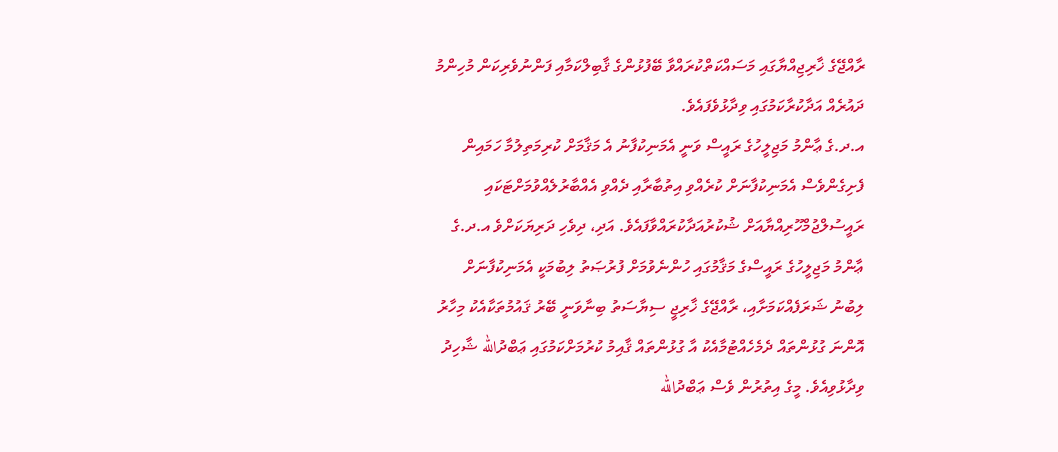ރާއްޖޭގެ ޚާރިޖިއްޔާގައި މަސައްކަތްކުރައްވާ ބޭފުޅުންގެ ޤާބިލްކަމާއި ފަންނުވެރިކަން މުހިންމު ދައުރެއް އަދާކުރާކަމުގައި ވިދާޅުވެފައެވެ.
އ.ދ.ގެ ޢާންމު މަޖިލީހުގެ ރައީސް ވަނީ އެމަނިކުފާނު އެ މަޤާމަށް ކުރިމަތިލުމާ ހަމައިން ފެށިގެންވެސް އެމަނިކުފާނަށް ކުރެއްވި އިތުބާރާއި ދެއްވި އެއްބާރުލެއްވުމަށްޓަކައި ރައީސުލްޖުމްހޫރިއްޔާއަށް ޝުކުރުއަދާކުރައްވާފައެވެ. އަދި، ދިވެހި ދަރިޔަކަށްވެ އ.ދ.ގެ ޢާންމު މަޖިލީހުގެ ރައީސްގެ މަޤާމުގައި ހުންނެވުމަށް ފުރުޞަތު ލިބުމަކީ އެމަނިކުފާނަށް ލިބުނު ޝަރަފެއްކަމަށާއި، ރާއްޖޭގެ ޚާރިޖީ ސިޔާސަތު ބިނާވަނީ ބޭރު ޤައުމުތަކާއެކު މިހާރު އޮންނަ ގުޅުންތައް ދެމެހެއްޓުމާއެކު އާ ގުޅުންތައް ޤާއިމު ކުރުމަށްކަމުގައި ޢަބްދުالله ޝާހިދު ވިދާޅުވިއެވެ. މީގެ އިތުރުން ވެސް ޢަބްދުالله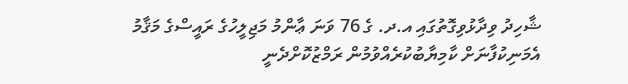ޝާހިދު ވިދާޅުވިގޮތުގައި އ.ދ. ގެ 76 ވަނަ ޢާންމު މަޖިލީހުގެ ރައީސްގެ މަޤާމު އެމަނިކުފާނަށް ކާމިޔާބުކުރެއްވުމުން ރަމްޒުކޮށްދެނީ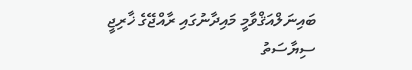ބައިނަލްއަޤްވާމީ މައިދާނުގައި ރާއްޖޭގެ ޚާރިޖީ ސިޔާސަތު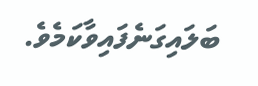ބަލައިގަނެފައިވާކަމެވެ.